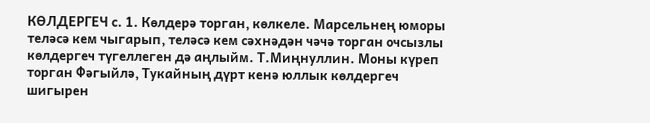КӨЛДЕРГЕЧ с. 1. Көлдерә торган, көлкеле. Марсельнең юморы теләсә кем чыгарып, теләсә кем сәхнәдән чәчә торган очсызлы көлдергеч түгеллеген дә аңлыйм. Т.Миңнуллин. Моны күреп торган Фәгыйлә, Тукайның дүрт кенә юллык көлдергеч шигырен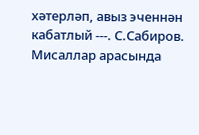хәтерләп, авыз эченнән кабатлый ---. С.Сабиров. Мисаллар арасында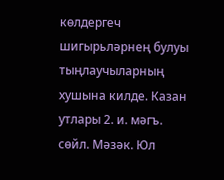көлдергеч шигырьләрнең булуы тыңлаучыларның хушына килде. Казан утлары 2. и. мәгъ. сөйл. Мәзәк. Юл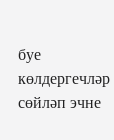буе көлдергечләр сөйләп эчне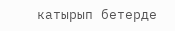катырып бетерде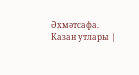Әхмәтсафа. Казан утлары |